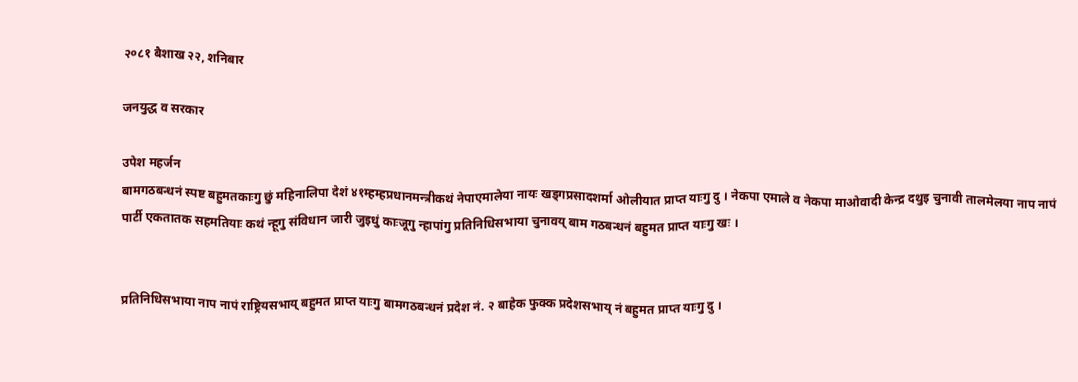२०८१ बैशाख २२, शनिबार

जनयुद्ध व सरकार

उपेश महर्जन
बामगठबन्धनं स्पष्ट बहुमतकाःगु छुं महिनालिपा देशं ४१म्हम्हप्रधानमन्त्रीकथं नेपाएमालेया नायः खड्गप्रसादशर्मा ओलीयात प्राप्त याःगु दु । नेकपा एमाले व नेकपा माओवादी केन्द्र दथुइ चुनावी तालमेलया नाप नापं पार्टी एकतातक सहमतियाः कथं न्हूगु संविधान जारी जुइधुं काःजूगु न्हापांगु प्रतिनिधिसभाया चुनावय् बाम गठबन्धनं बहुमत प्राप्त याःगु खः ।


प्रतिनिधिसभाया नाप नापं राष्ट्रियसभाय् बहुमत प्राप्त याःगु बामगठबन्धनं प्रदेश नं. २ बाहेक फुक्क प्रदेशसभाय् नं बहुमत प्राप्त याःगु दु ।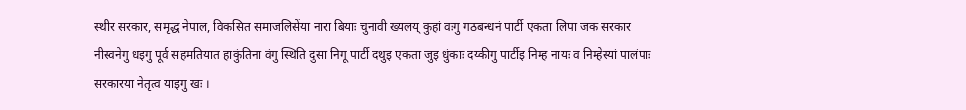स्थीर सरकार, समृद्ध नेपाल, विकसित समाजलिसेंया नारा बियाः चुनावी ख्यलय् कुहां वःगु गठबन्धनं पार्टी एकता लिपा जक सरकार नीस्वनेगु धइगु पूर्व सहमतियात हाकुंतिना वंगु स्थिति दुसा निगू पार्टी दथुइ एकता जुइ धुंकाः दय्कीगु पार्टीइ निम्ह नायः व निम्हेस्यां पालंपाः सरकारया नेतृत्व याइगु खः ।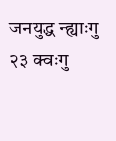जनयुद्ध न्ह्याःगु २३ क्वःगु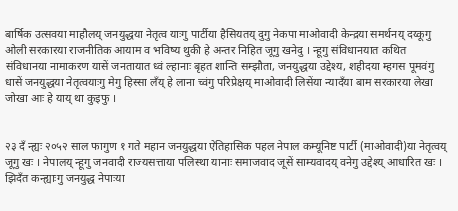बार्षिक उत्सवया माहौलय् जनयुद्धया नेतृत्व याःगु पार्टीया हैसियतय् दुगु नेकपा माओवादी केन्द्रया समर्थनय् दय्कूगु ओली सरकारया राजनीतिक आयाम व भविष्य थुकी हे अन्तर निहित जूगु खनेदु । न्हूगु संविधानयात कथित संविधानया नामाकरण यासें जनतायात ध्वं ल्हानाः बृहत शान्ति सम्झौता, जनयुद्धया उद्देश्य, शहीदया म्हगस पूमवंगु धासें जनयुद्धया नेतृत्वयाःगु मेगु हिस्सा लँय् हे लाना च्वंगु परिप्रेक्षय् माओवादी लिसेंया न्यादँया बाम सरकारया लेखा जोखा आः हे याय् था कुइफु ।


२३ दँ न्ह्यः २०५२ साल फागुण १ गते महान जनयुद्धया ऐतिहासिक पहल नेपाल कम्यूनिष्ट पार्टी (माओवादी)या नेतृत्वय् जूगु खः । नेपालय् न्हूगु जनवादी राज्यसत्ताया पलिस्था यानाः समाजवाद जूसें साम्यवादय् वनेगु उद्देश्य् आधारित खः । झिदँत कन्ह्याःगु जनयुद्ध नेपाःया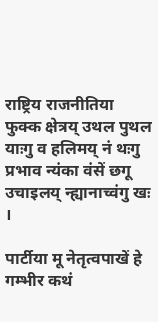राष्ट्रिय राजनीतिया फुक्क क्षेत्रय् उथल पुथल याःगु व हलिमय् नं थःगु प्रभाव न्यंका वंसें छगू उचाइलय् न्ह्यानाच्वंगु खः ।

पार्टीया मू नेतृत्वपाखें हे गम्भीर कथं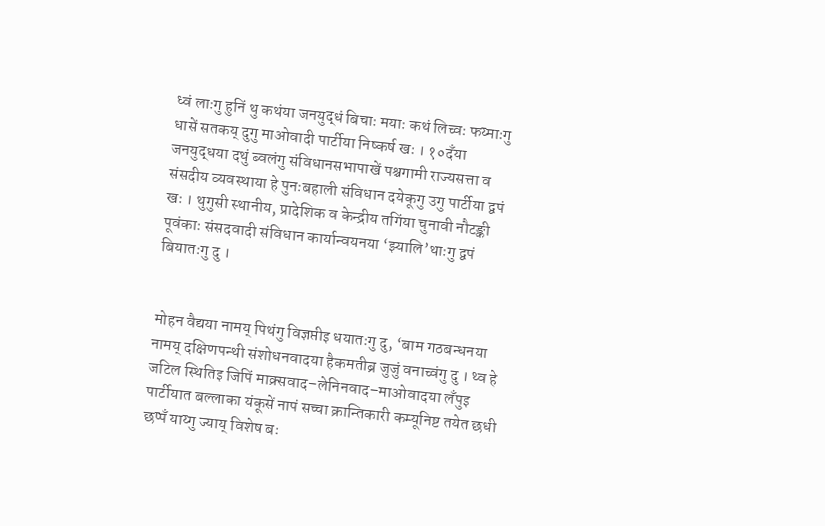ध्वं लाःगु हुनिं थु कथंया जनयुद्धं बिचाः मयाः कथं लिच्वः फय्माःगु धासें सतकय् दुगु माओवादी पार्टीया निष्कर्ष खः । १०दँया जनयुद्धया दथुं ब्वलंगु संविधानसभापाखें पश्चगामी राज्यसत्ता व संसदीय व्यवस्थाया हे पुनःबहाली संविधान दयेकूगु उगु पार्टीया द्वपं खः । थुगुसी स्थानीय, प्रादेशिक व केन्द्रीय तगिंया चुनावी नौटङ्की पूवंकाः संसदवादी संविधान कार्यान्वयनया ‘झ्यालि’थाःगु द्वपं बियातःगु दु ।


मोहन वैद्यया नामय् पिथंगु विज्ञप्तीइ धयातःगु दु, ‘बाम गठबन्धनया नामय् दक्षिणपन्थी संशोधनवादया हैकमतीब्र जुजुं वनाच्वंगु दु । थ्व हे जटिल स्थितिइ जिपिं माक्र्सवाद–लेनिनवाद–माओवादया लँपुइ पार्टीयात बल्लाका यंकूसें नापं सच्चा क्रान्तिकारी कम्यूनिष्ट तयेत छधी छप्पँ याय्गु ज्याय् विशेष बः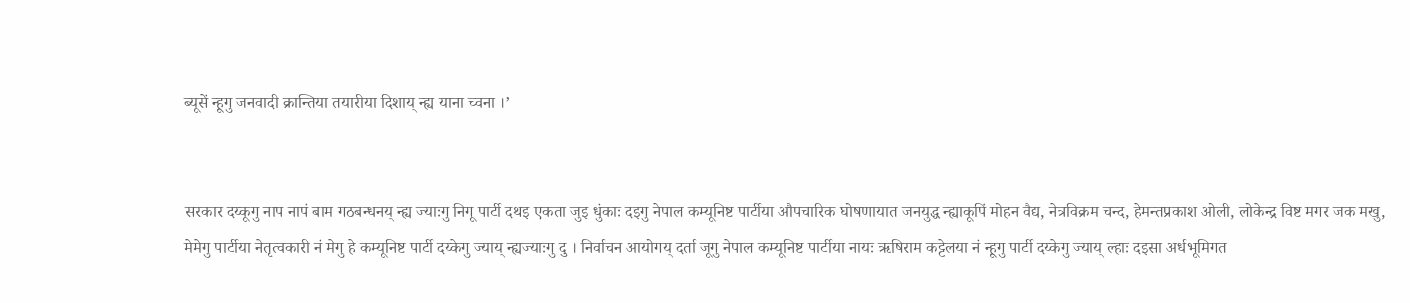ब्यूसें न्हूगु जनवादी क्रान्तिया तयारीया दिशाय् न्ह्य याना च्वना ।’


सरकार दय्कूगु नाप नापं बाम गठबन्धनय् न्ह्य ज्याःगु निगू पार्टी दथइ एकता जुइ धुंकाः दइगु नेपाल कम्यूनिष्ट पार्टीया औपचारिक घोषणायात जनयुद्ध न्ह्याकूपिं मोहन वैद्य, नेत्रविक्रम चन्द, हेमन्तप्रकाश ओली, लोकेन्द्र विष्ट मगर जक मखु, मेमेगु पार्टीया नेतृत्वकारी नं मेगु हे कम्यूनिष्ट पार्टी दय्केगु ज्याय् न्ह्यज्याःगु दु । निर्वाचन आयोगय् दर्ता जूगु नेपाल कम्यूनिष्ट पार्टीया नायः ऋषिराम कट्टेलया नं न्हूगु पार्टी दय्केगु ज्याय् ल्हाः दइसा अर्धभूमिगत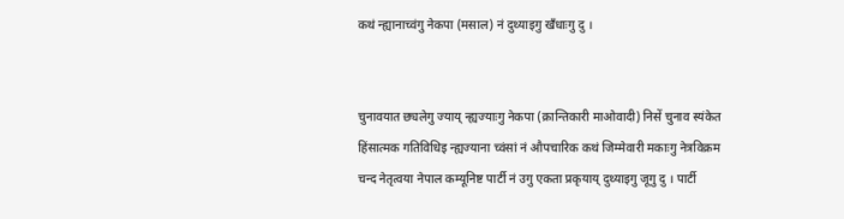कथं न्ह्यानाच्वंगु नेकपा (मसाल) नं दुथ्याइगु खँधाःगु दु ।


चुनावयात छ्यलेगु ज्याय् न्ह्यज्याःगु नेकपा (क्रान्तिकारी माओवादी) निसें चुनाव स्यंकेत हिंसात्मक गतिविधिइ न्ह्यज्याना च्वंसां नं औपचारिक कथं जिम्मेवारी मकाःगु नेत्रविक्रम चन्द नेतृत्वया नेपाल कम्यूनिष्ट पार्टी नं उगु एकता प्रकृयाय् दुथ्याइगु जूगु दु । पार्टी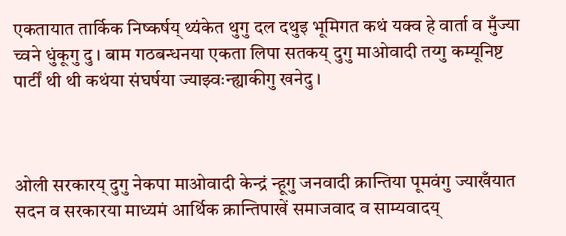एकतायात तार्किक निष्कर्षय् थ्यंकेत थुगु दल दथुइ भूमिगत कथं यक्व हे वार्ता व मुँज्या च्वने धुंकूगु दु । बाम गठबन्धनया एकता लिपा सतकय् दुगु माओवादी तय्गु कम्यूनिष्ट पार्टीं थी थी कथंया संघर्षया ज्याझ्वःन्ह्याकीगु खनेदु ।



ओली सरकारय् दुगु नेकपा माओवादी केन्द्रं न्हूगु जनवादी क्रान्तिया पूमवंगु ज्याखँयात सदन व सरकारया माध्यमं आर्थिक क्रान्तिपाखें समाजवाद व साम्यवादय्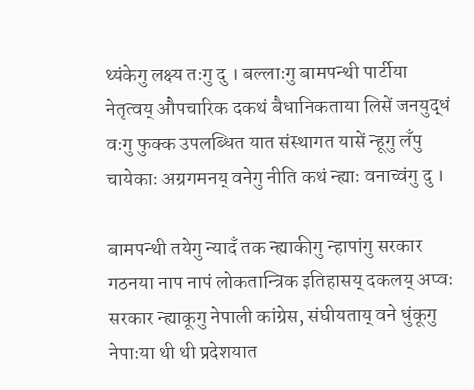थ्यंकेगु लक्ष्य तःगु दु । बल्लाःगु बामपन्थी पार्टीया नेतृत्वय् औपचारिक दकथं बैधानिकताया लिसें जनयुद्धं वःगु फुक्क उपलब्धित यात संस्थागत यासें न्हूगु लँपु चायेकाः अग्रगमनय् वनेगु नीति कथं न्ह्याः वनाच्वंगु दु ।

बामपन्थी तयेगु न्यादँ तक न्ह्याकीगु न्हापांगु सरकार गठनया नाप नापं लोकतान्त्रिक इतिहासय् दकलय् अप्वः सरकार न्ह्याकूगु नेपाली कांग्रेस, संघीयताय् वने धुंकूगु नेपाःया थी थी प्रदेशयात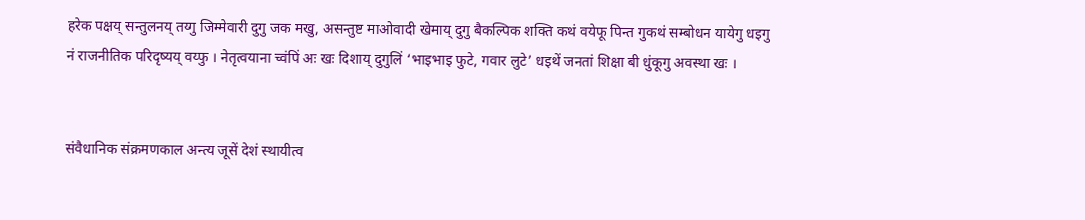हरेक पक्षय् सन्तुलनय् तय्गु जिम्मेवारी दुगु जक मखु, असन्तुष्ट माओवादी खेमाय् दुगु बैकल्पिक शक्ति कथं वयेफू पिन्त गुकथं सम्बोधन यायेगु धइगु नं राजनीतिक परिदृष्यय् वय्फु । नेतृत्वयाना च्वंपिं अः खः दिशाय् दुगुलिं ‘भाइभाइ फुटे, गवार लुटे’ धइथें जनतां शिक्षा बी धुंकूगु अवस्था खः ।


संवैधानिक संक्रमणकाल अन्त्य जूसें देशं स्थायीत्व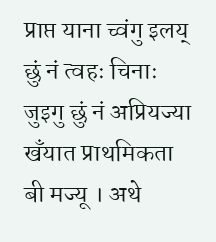प्राप्त याना च्वंगु इलय् छुं नं त्वहः चिनाः जुइगु छुं नं अप्रियज्या खँयात प्राथमिकता बी मज्यू । अथे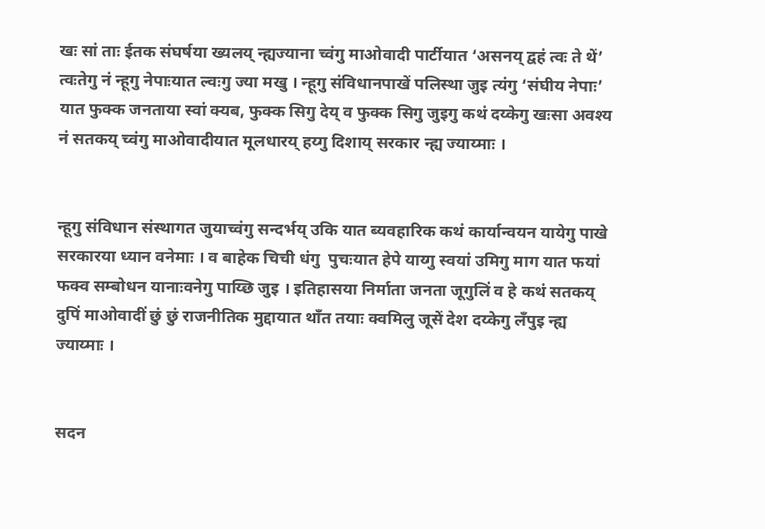खः सां ताः ईतक संघर्षया ख्यलय् न्ह्यज्याना च्वंगु माओवादी पार्टीयात ‘असनय् द्वहं त्वः ते थें’ त्वःतेगु नं न्हूगु नेपाःयात ल्वःगु ज्या मखु । न्हूगु संविधानपाखें पलिस्था जुइ त्यंगु ‘संघीय नेपाः’ यात फुक्क जनताया स्वां क्यब, फुक्क सिगु देय् व फुक्क सिगु जुइगु कथं दय्केगु खःसा अवश्य नं सतकय् च्वंगु माओवादीयात मूलधारय् हय्गु दिशाय् सरकार न्ह्य ज्याय्माः ।


न्हूगु संविधान संस्थागत जुयाच्वंगु सन्दर्भय् उकि यात ब्यवहारिक कथं कार्यान्वयन यायेगु पाखे सरकारया ध्यान वनेमाः । व बाहेक चिची धंगु  पुचःयात हेपे याय्गु स्वयां उमिगु माग यात फयां फक्व सम्बोधन यानाःवनेगु पाय्छि जुइ । इतिहासया निर्माता जनता जूगुलिं व हे कथं सतकय् दुपिं माओवादीं छुं छुं राजनीतिक मुद्दायात थाँत तयाः क्वमिलु जूसें देश दय्केगु लँपुइ न्ह्य ज्याय्माः ।


सदन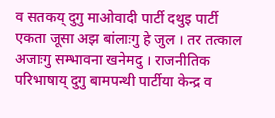व सतकय् दुगु माओवादी पार्टी दथुइ पार्टी एकता जूसा अझ बांलाःगु हे जुल । तर तत्काल अजाःगु सम्भावना खनेमदु । राजनीतिक परिभाषाय् दुगु बामपन्थी पार्टीया केन्द्र व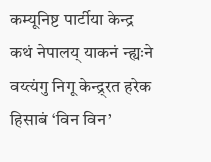कम्यूनिष्ट पार्टीया केन्द्र कथं नेपालय् याकनं न्ह्यःने वय्त्यंगु निगू केन्द्र्रत हरेक हिसाबं ‘विन विन’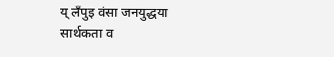य् लँपुइ वंसा जनयुद्धया सार्थकता व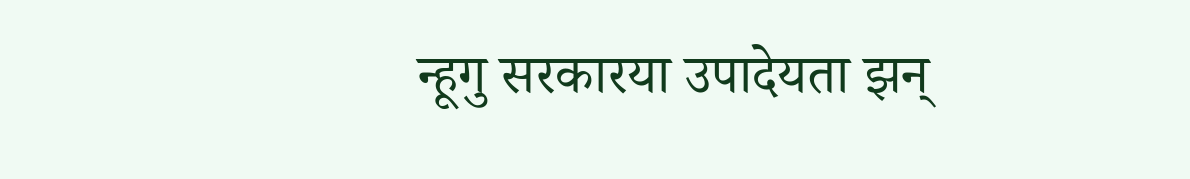न्हूगु सरकारया उपादेयता झन्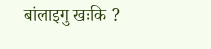बांलाइगु खःकि ?